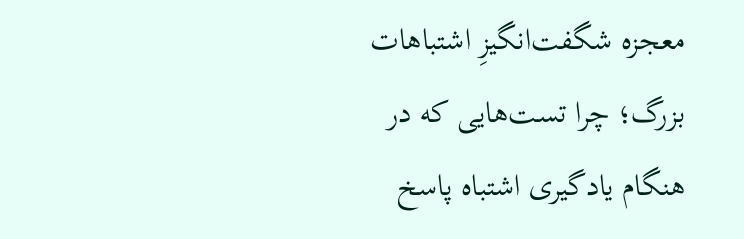معجزه شگفت‌انگیزِ اشتباهات بزرگ؛ چرا تست‌هایی که در هنگام یادگیری اشتباه پاسخ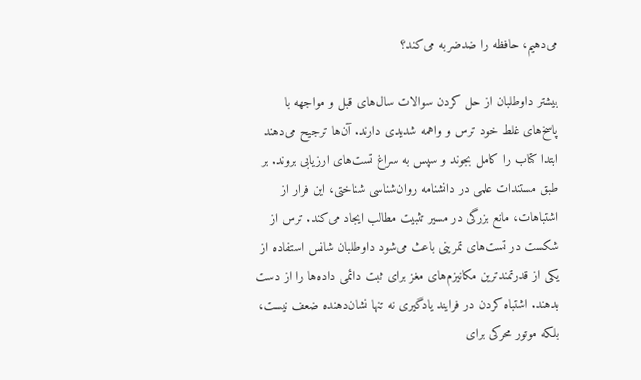می‌دهیم، حافظه را ضدضربه می‌کند؟

بیشتر داوطلبان از حل کردن سوالات سال‌های قبل و مواجهه با پاسخ‌های غلط خود ترس و واهمه شدیدی دارند. آن‌ها ترجیح می‌دهند ابتدا کتاب را کامل بجوند و سپس به سراغ تست‌های ارزیابی بروند. بر طبق مستندات علمی در دانشنامه روان‌شناسی شناختی، این فرار از اشتباهات، مانع بزرگی در مسیر تثبیت مطالب ایجاد می‌کند. ترس از شکست در تست‌های تمرینی باعث می‌شود داوطلبان شانس استفاده از یکی از قدرتمندترین مکانیزم‌های مغز برای ثبت دائمی داده‌ها را از دست بدهند. اشتباه کردن در فرایند یادگیری نه تنها نشان‌دهنده ضعف نیست، بلکه موتور محرکی برای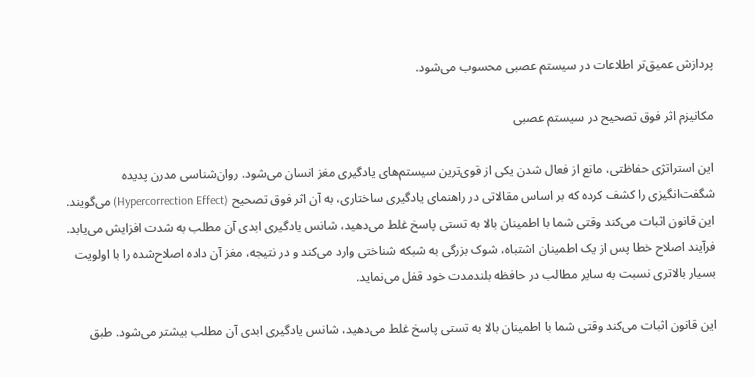پردازش عمیق‌تر اطلاعات در سیستم عصبی محسوب می‌شود.

مکانیزم اثر فوق تصحیح در سیستم عصبی

این استراتژی حفاظتی، مانع از فعال شدن یکی از قوی‌ترین سیستم‌های یادگیری مغز انسان می‌شود. روان‌شناسی مدرن پدیده شگفت‌انگیزی را کشف کرده که بر اساس مقالاتی در راهنمای یادگیری ساختاری، به آن اثر فوق تصحیح (Hypercorrection Effect) می‌گویند. این قانون اثبات می‌کند وقتی شما با اطمینان بالا به تستی پاسخ غلط می‌دهید، شانس یادگیری ابدی آن مطلب به شدت افزایش می‌یابد. فرآیند اصلاح خطا پس از یک اطمینان اشتباه، شوک بزرگی به شبکه شناختی وارد می‌کند و در نتیجه، مغز آن داده اصلاح‌شده را با اولویت بسیار بالاتری نسبت به سایر مطالب در حافظه بلندمدت خود قفل می‌نماید.

این قانون اثبات می‌کند وقتی شما با اطمینان بالا به تستی پاسخ غلط می‌دهید، شانس یادگیری ابدی آن مطلب بیشتر می‌شود. طبق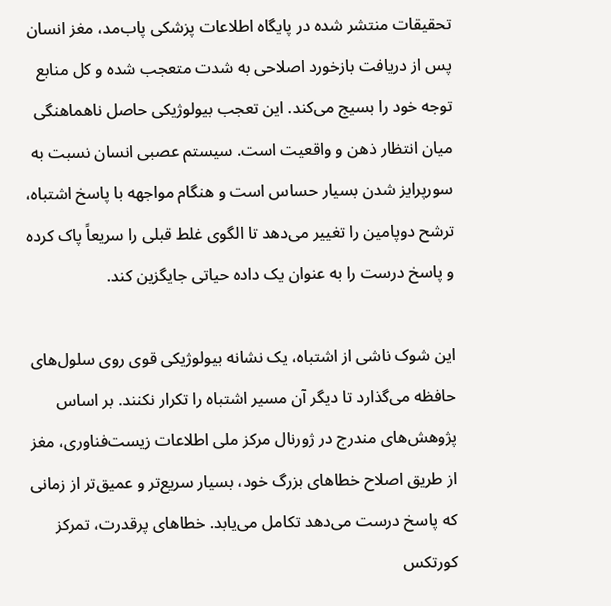تحقیقات منتشر شده در پایگاه اطلاعات پزشکی پاب‌مد، مغز انسان پس از دریافت بازخورد اصلاحی به شدت متعجب شده و کل منابع توجه خود را بسیج می‌کند. این تعجب بیولوژیکی حاصل ناهماهنگی میان انتظار ذهن و واقعیت است. سیستم عصبی انسان نسبت به سورپرایز شدن بسیار حساس است و هنگام مواجهه با پاسخ اشتباه، ترشح دوپامین را تغییر می‌دهد تا الگوی غلط قبلی را سریعاً پاک کرده و پاسخ درست را به عنوان یک داده حیاتی جایگزین کند.

این شوک ناشی از اشتباه، یک نشانه بیولوژیکی قوی روی سلول‌های حافظه می‌گذارد تا دیگر آن مسیر اشتباه را تکرار نکنند. بر اساس پژوهش‌های مندرج در ژورنال مرکز ملی اطلاعات زیست‌فناوری، مغز از طریق اصلاح خطاهای بزرگ خود، بسیار سریع‌تر و عمیق‌تر از زمانی که پاسخ درست می‌دهد تکامل می‌یابد. خطاهای پرقدرت، تمرکز کورتکس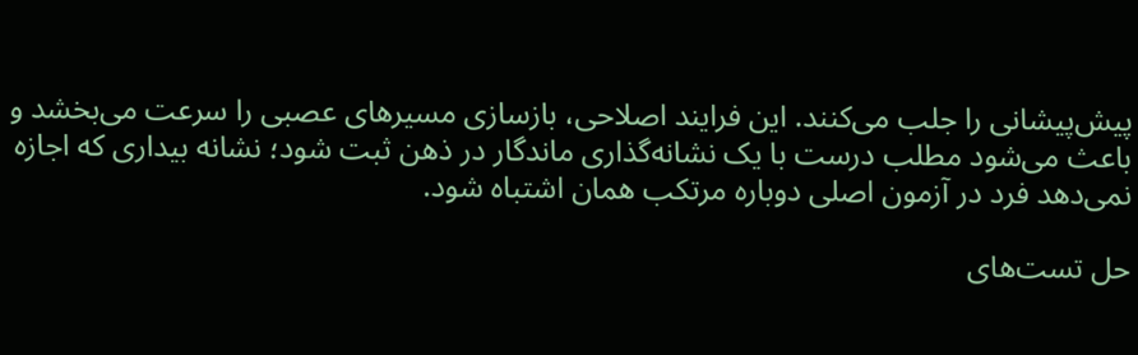پیش‌پیشانی را جلب می‌کنند. این فرایند اصلاحی، بازسازی مسیرهای عصبی را سرعت می‌بخشد و باعث می‌شود مطلب درست با یک نشانه‌گذاری ماندگار در ذهن ثبت شود؛ نشانه بیداری که اجازه نمی‌دهد فرد در آزمون اصلی دوباره مرتکب همان اشتباه شود.

حل تست‌های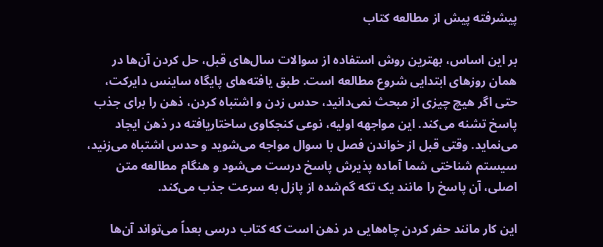پیشرفته پیش از مطالعه کتاب

بر این اساس، بهترین روش استفاده از سوالات سال‌های قبل، حل کردن آن‌ها در همان روزهای ابتدایی شروع مطالعه است. طبق یافته‌های پایگاه ساینس دایرکت، حتی اگر هیچ چیزی از مبحث نمی‌دانید، حدس زدن و اشتباه کردن، ذهن را برای جذب پاسخ تشنه می‌کند. این مواجهه اولیه، نوعی کنجکاوی ساختاریافته در ذهن ایجاد می‌نماید. وقتی قبل از خواندن فصل با سوال مواجه می‌شوید و حدس اشتباه می‌زنید، سیستم شناختی شما آماده پذیرش پاسخ درست می‌شود و هنگام مطالعه متن اصلی، آن پاسخ را مانند یک تکه گم‌شده از پازل به سرعت جذب می‌کند.

این کار مانند حفر کردن چاه‌هایی در ذهن است که کتاب درسی بعداً می‌تواند آن‌ها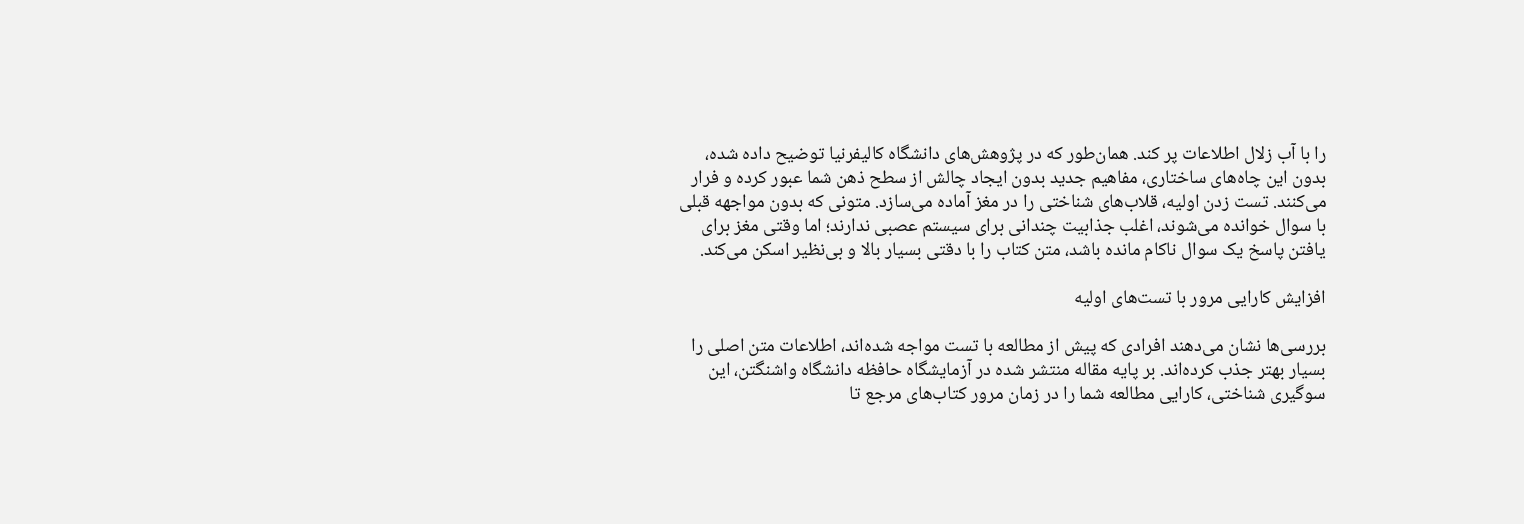را با آب زلال اطلاعات پر کند. همان‌طور که در پژوهش‌های دانشگاه کالیفرنیا توضیح داده شده، بدون این چاه‌های ساختاری، مفاهیم جدید بدون ایجاد چالش از سطح ذهن شما عبور کرده و فرار می‌کنند. تست زدن اولیه، قلاب‌های شناختی را در مغز آماده می‌سازد. متونی که بدون مواجهه قبلی با سوال خوانده می‌شوند، اغلب جذابیت چندانی برای سیستم عصبی ندارند؛ اما وقتی مغز برای یافتن پاسخ یک سوال ناکام مانده باشد، متن کتاب را با دقتی بسیار بالا و بی‌نظیر اسکن می‌کند.

افزایش کارایی مرور با تست‌های اولیه

بررسی‌ها نشان می‌دهند افرادی که پیش از مطالعه با تست مواجه شده‌اند، اطلاعات متن اصلی را بسیار بهتر جذب کرده‌اند. بر پایه مقاله منتشر شده در آزمایشگاه حافظه دانشگاه واشنگتن، این سوگیری شناختی، کارایی مطالعه شما را در زمان مرور کتاب‌های مرجع تا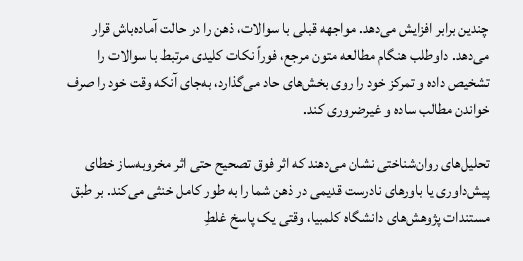چندین برابر افزایش می‌دهد. مواجهه قبلی با سوالات، ذهن را در حالت آماده‌باش قرار می‌دهد. داوطلب هنگام مطالعه متون مرجع، فوراً نکات کلیدی مرتبط با سوالات را تشخیص داده و تمرکز خود را روی بخش‌های حاد می‌گذارد، به‌جای آنکه وقت خود را صرف خواندن مطالب ساده و غیرضروری کند.

تحلیل‌های روان‌شناختی نشان می‌دهند که اثر فوق تصحیح حتی اثر مخروبه‌ساز خطای پیش‌داوری یا باورهای نادرست قدیمی در ذهن شما را به طور کامل خنثی می‌کند. بر طبق مستندات پژوهش‌های دانشگاه کلمبیا، وقتی یک پاسخ غلطِ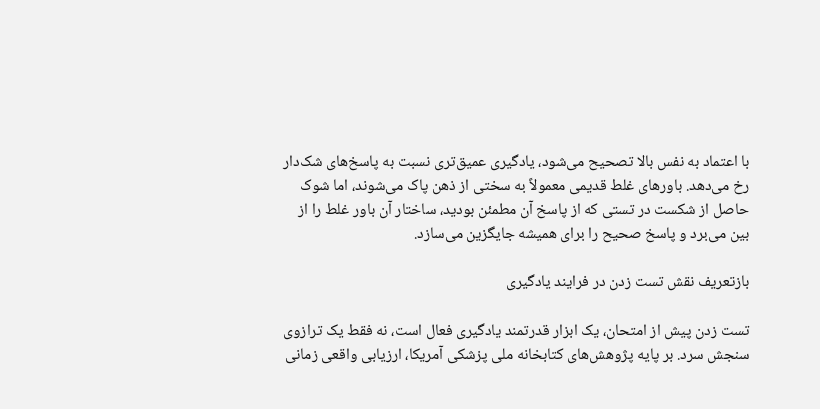با اعتماد به نفس بالا تصحیح می‌شود، یادگیری عمیق‌تری نسبت به پاسخ‌های شک‌دار رخ می‌دهد. باورهای غلط قدیمی معمولاً به سختی از ذهن پاک می‌شوند، اما شوک حاصل از شکست در تستی که از پاسخ آن مطمئن بودید، ساختار آن باور غلط را از بین می‌برد و پاسخ صحیح را برای همیشه جایگزین می‌سازد.

بازتعریف نقش تست زدن در فرایند یادگیری

تست زدن پیش از امتحان، یک ابزار قدرتمند یادگیری فعال است، نه فقط یک ترازوی سنجش سرد. بر پایه پژوهش‌های کتابخانه ملی پزشکی آمریکا، ارزیابی واقعی زمانی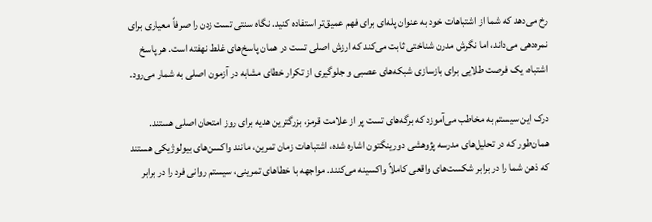رخ می‌دهد که شما از اشتباهات خود به عنوان پله‌ای برای فهم عمیق‌تر استفاده کنید. نگاه سنتی تست زدن را صرفاً معیاری برای نمره‌دهی می‌داند، اما نگرش مدرن شناختی ثابت می‌کند که ارزش اصلی تست در همان پاسخ‌های غلط نهفته است. هر پاسخ اشتباه، یک فرصت طلایی برای بازسازی شبکه‌های عصبی و جلوگیری از تکرار خطای مشابه در آزمون اصلی به شمار می‌رود.

درک این سیستم به مخاطب می‌آموزد که برگه‌های تست پر از علامت قرمز، بزرگترین هدیه برای روز امتحان اصلی هستند. همان‌طور که در تحلیل‌های مدرسه پژوهشی دورینگتون اشاره شده، اشتباهات زمان تمرین، مانند واکسن‌های بیولوژیکی هستند که ذهن شما را در برابر شکست‌های واقعی کاملاً واکسینه می‌کنند. مواجهه با خطاهای تمرینی، سیستم روانی فرد را در برابر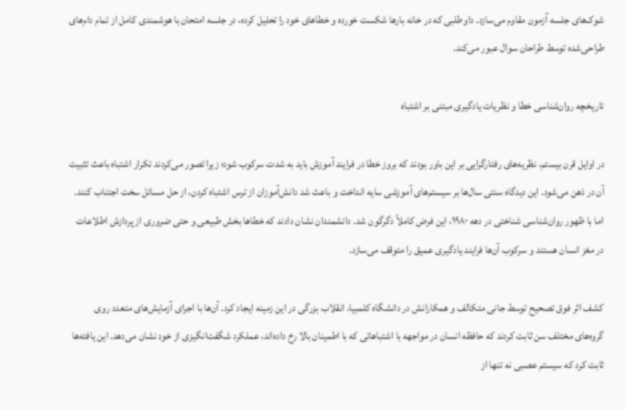شوک‌های جلسه آزمون مقاوم می‌سازد. داوطلبی که در خانه بارها شکست خورده و خطاهای خود را تحلیل کرده، در جلسه امتحان با هوشمندی کامل از تمام دام‌های طراحی‌شده توسط طراحان سوال عبور می‌کند.

تاریخچه روان‌شناسی خطا و نظریات یادگیری مبتنی بر اشتباه

در اوایل قرن بیستم، نظریه‌های رفتارگرایی بر این باور بودند که بروز خطا در فرایند آموزش باید به شدت سرکوب شود؛ زیرا تصور می‌کردند تکرار اشتباه باعث تثبیت آن در ذهن می‌شود. این دیدگاه سنتی سال‌ها بر سیستم‌های آموزشی سایه انداخت و باعث شد دانش‌آموزان از ترس اشتباه کردن، از حل مسائل سخت اجتناب کنند. اما با ظهور روان‌شناسی شناختی در دهه ۱۹۸۰، این فرض کاملاً دگرگون شد. دانشمندان نشان دادند که خطاها بخش طبیعی و حتی ضروری از پردازش اطلاعات در مغز انسان هستند و سرکوب آن‌ها فرایند یادگیری عمیق را متوقف می‌سازد.

کشف اثر فوق تصحیح توسط جانی متکالف و همکارانش در دانشگاه کلمبیا، انقلاب بزرگی در این زمینه ایجاد کرد. آن‌ها با اجرای آزمایش‌های متعدد روی گروه‌های مختلف سن ثابت کردند که حافظه انسان در مواجهه با اشتباهاتی که با اطمینان بالا رخ داده‌اند، عملکرد شگفت‌انگیزی از خود نشان می‌دهد. این یافته‌ها ثابت کرد که سیستم عصبی نه تنها از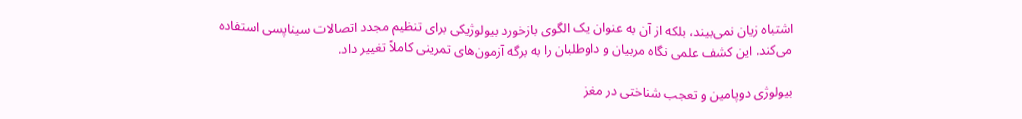اشتباه زیان نمی‌بیند، بلکه از آن به عنوان یک الگوی بازخورد بیولوژیکی برای تنظیم مجدد اتصالات سیناپسی استفاده می‌کند. این کشف علمی نگاه مربیان و داوطلبان را به برگه آزمون‌های تمرینی کاملاً تغییر داد.

بیولوژی دوپامین و تعجب شناختی در مغز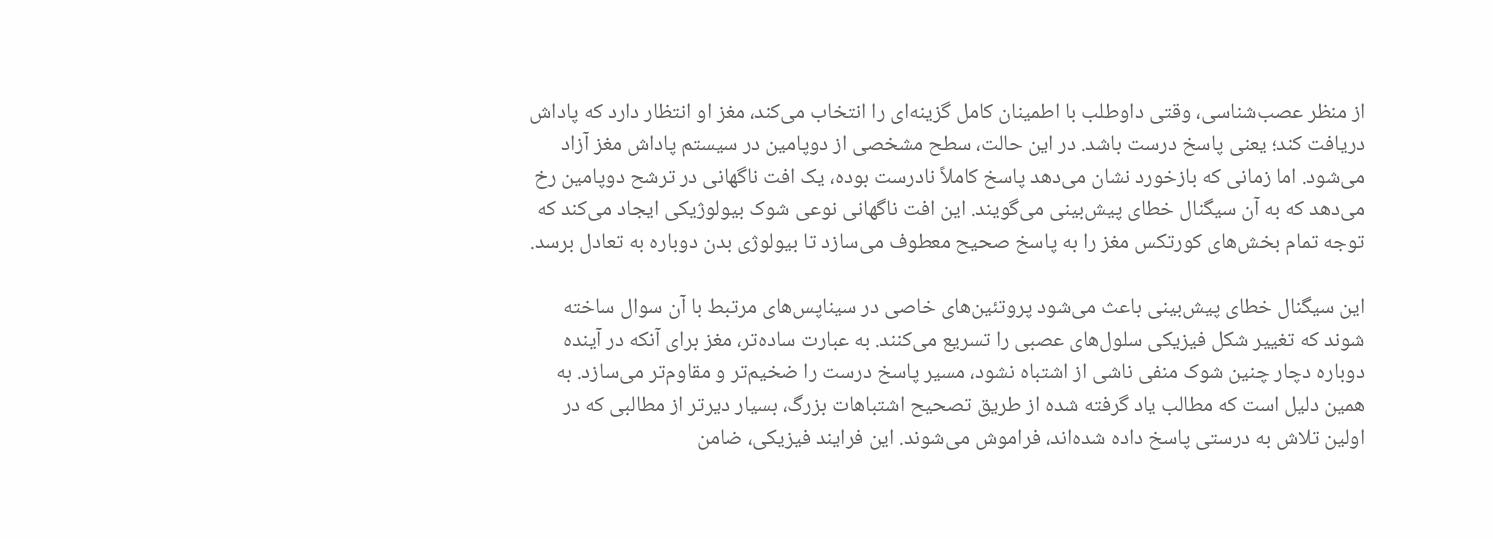از منظر عصب‌شناسی، وقتی داوطلب با اطمینان کامل گزینه‌ای را انتخاب می‌کند، مغز او انتظار دارد که پاداش دریافت کند؛ یعنی پاسخ درست باشد. در این حالت، سطح مشخصی از دوپامین در سیستم پاداش مغز آزاد می‌شود. اما زمانی که بازخورد نشان می‌دهد پاسخ کاملاً نادرست بوده، یک افت ناگهانی در ترشح دوپامین رخ می‌دهد که به آن سیگنال خطای پیش‌بینی می‌گویند. این افت ناگهانی نوعی شوک بیولوژیکی ایجاد می‌کند که توجه تمام بخش‌های کورتکس مغز را به پاسخ صحیح معطوف می‌سازد تا بیولوژی بدن دوباره به تعادل برسد.

این سیگنال خطای پیش‌بینی باعث می‌شود پروتئین‌های خاصی در سیناپس‌های مرتبط با آن سوال ساخته شوند که تغییر شکل فیزیکی سلول‌های عصبی را تسریع می‌کنند. به عبارت ساده‌تر، مغز برای آنکه در آینده دوباره دچار چنین شوک منفی ناشی از اشتباه نشود، مسیر پاسخ درست را ضخیم‌تر و مقاوم‌تر می‌سازد. به همین دلیل است که مطالب یاد گرفته شده از طریق تصحیح اشتباهات بزرگ، بسیار دیرتر از مطالبی که در اولین تلاش به درستی پاسخ داده شده‌اند، فراموش می‌شوند. این فرایند فیزیکی، ضامن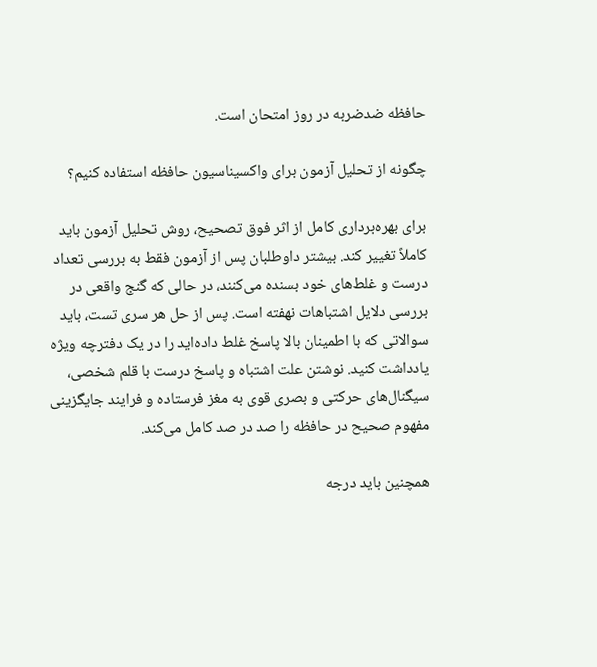حافظه ضدضربه در روز امتحان است.

چگونه از تحلیل آزمون برای واکسیناسیون حافظه استفاده کنیم؟

برای بهره‌برداری کامل از اثر فوق تصحیح، روش تحلیل آزمون باید کاملاً تغییر کند. بیشتر داوطلبان پس از آزمون فقط به بررسی تعداد درست و غلط‌های خود بسنده می‌کنند، در حالی که گنج واقعی در بررسی دلایل اشتباهات نهفته است. پس از حل هر سری تست، باید سوالاتی که با اطمینان بالا پاسخ غلط داده‌اید را در یک دفترچه ویژه یادداشت کنید. نوشتن علت اشتباه و پاسخ درست با قلم شخصی، سیگنال‌های حرکتی و بصری قوی به مغز فرستاده و فرایند جایگزینی مفهوم صحیح در حافظه را صد در صد کامل می‌کند.

همچنین باید درجه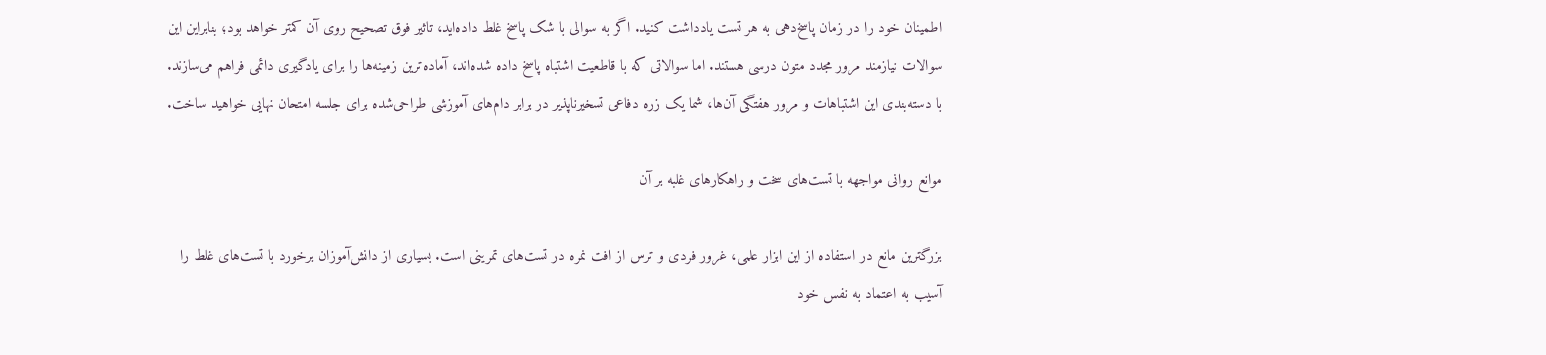اطمینان خود را در زمان پاسخ‌دهی به هر تست یادداشت کنید. اگر به سوالی با شک پاسخ غلط داده‌اید، تاثیر فوق تصحیح روی آن کمتر خواهد بود؛ بنابراین این سوالات نیازمند مرور مجدد متون درسی هستند. اما سوالاتی که با قاطعیت اشتباه پاسخ داده شده‌اند، آماده‌ترین زمینه‌ها را برای یادگیری دائمی فراهم می‌سازند. با دسته‌بندی این اشتباهات و مرور هفتگی آن‌ها، شما یک زره دفاعی تسخیرناپذیر در برابر دام‌های آموزشی طراحی‌شده برای جلسه امتحان نهایی خواهید ساخت.

موانع روانی مواجهه با تست‌های سخت و راهکارهای غلبه بر آن

بزرگترین مانع در استفاده از این ابزار علمی، غرور فردی و ترس از افت نمره در تست‌های تمرینی است. بسیاری از دانش‌آموزان برخورد با تست‌های غلط را آسیب به اعتماد به نفس خود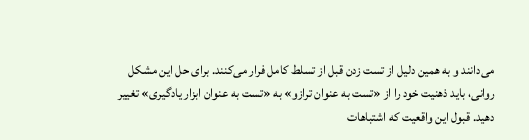می‌دانند و به همین دلیل از تست زدن قبل از تسلط کامل فرار می‌کنند. برای حل این مشکل روانی، باید ذهنیت خود را از «تست به عنوان ترازو» به «تست به عنوان ابزار یادگیری» تغییر دهید. قبول این واقعیت که اشتباهات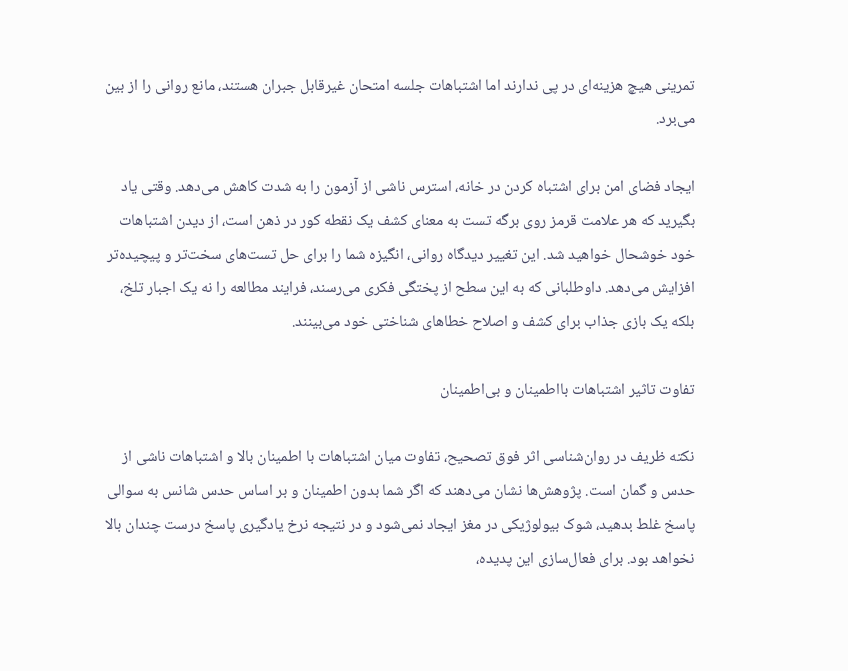تمرینی هیچ هزینه‌ای در پی ندارند اما اشتباهات جلسه امتحان غیرقابل جبران هستند، مانع روانی را از بین می‌برد.

ایجاد فضای امن برای اشتباه کردن در خانه، استرس ناشی از آزمون را به شدت کاهش می‌دهد. وقتی یاد بگیرید که هر علامت قرمز روی برگه تست به معنای کشف یک نقطه کور در ذهن است، از دیدن اشتباهات خود خوشحال خواهید شد. این تغییر دیدگاه روانی، انگیزه شما را برای حل تست‌های سخت‌تر و پیچیده‌تر افزایش می‌دهد. داوطلبانی که به این سطح از پختگی فکری می‌رسند، فرایند مطالعه را نه یک اجبار تلخ، بلکه یک بازی جذاب برای کشف و اصلاح خطاهای شناختی خود می‌بینند.

تفاوت تاثیر اشتباهات بااطمینان و بی‌اطمینان

نکته ظریف در روان‌شناسی اثر فوق تصحیح، تفاوت میان اشتباهات با اطمینان بالا و اشتباهات ناشی از حدس و گمان است. پژوهش‌ها نشان می‌دهند که اگر شما بدون اطمینان و بر اساس حدس شانس به سوالی پاسخ غلط بدهید، شوک بیولوژیکی در مغز ایجاد نمی‌شود و در نتیجه نرخ یادگیری پاسخ درست چندان بالا نخواهد بود. برای فعال‌سازی این پدیده،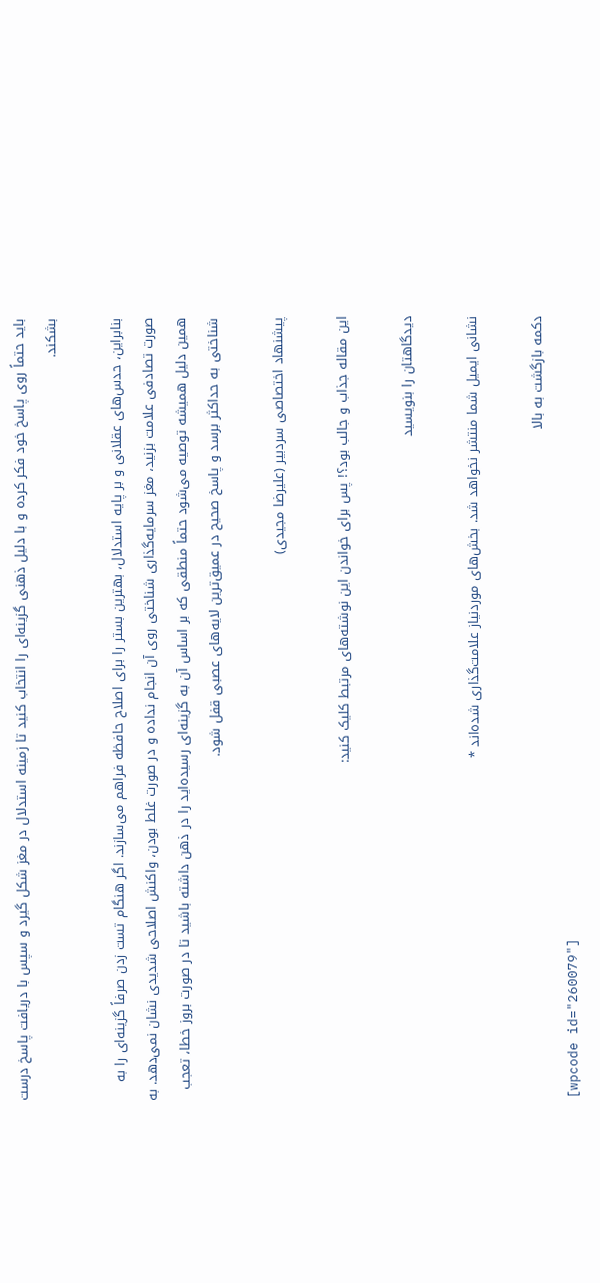باید حتماً روی پاسخ خود فکر کرده و با دلیل ذهنی گزینه‌ای را انتخاب کنید تا زمینه استدلال در مغز شکل گیرد و سپس با دریافت پاسخ درست بشکند.

بنابراین، حدس‌های عقلانی و بر پایه استدلال، بهترین بستر را برای اصلاح حافظه فراهم می‌سازند. اگر هنگام تست زدن صرفاً گزینه‌ای را به صورت تصادفی علامت بزنید، مغز سرمایه‌گذاری شناختی روی آن انجام نداده و در صورت غلط بودن، واکنش اصلاحی شدیدی نشان نمی‌دهد. به همین دلیل همیشه توصیه می‌شود حتماً منطقی که بر اساس آن به گزینه‌ای رسیده‌اید را در ذهن داشته باشید تا در صورت بروز خطا، تعجب شناختی به حداکثر برسد و پاسخ صحیح در عمیق‌ترین لایه‌های عصبی قفل شود.

پیشنهاد اختصاصی سردبیر (علیرضا مجیدی)

این مقاله جذاب و جالب بود؟! پس برای خواندن این نوشته‌های مرتبط کلیک کنید:

دیدگاهتان را بنویسید

نشانی ایمیل شما منتشر نخواهد شد. بخش‌های موردنیاز علامت‌گذاری شده‌اند *

دکمه بازگشت به بالا
[wpcode id="260079"]